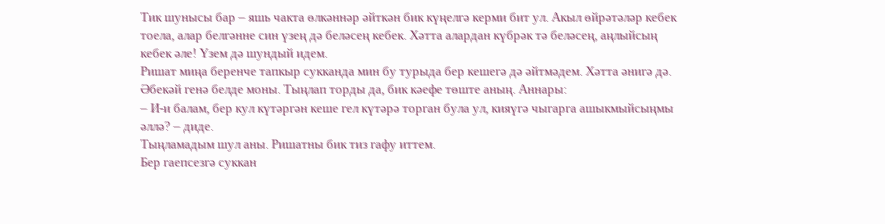Тик шунысы бар – яшь чакта өлкәннәр әйткән бик күңелгә керми бит ул. Акыл өйрәтәләр кебек тоела, алар белгәнне син үзең дә беләсең кебек. Хәтта алардан күбрәк тә беләсең, аңлыйсың кебек әле! Үзем дә шундый идем.
Ришат миңа беренче тапкыр сукканда мин бу турыда бер кешегә дә әйтмәдем. Хәтта әнигә дә. Әбекәй генә белде моны. Тыңлап торды да, бик кәефе төште аның. Аннары:
– И-и балам, бер кул күтәргән кеше гел күтәрә торган була ул, кияүгә чыгарга ашыкмыйсыңмы әллә? – диде.
Тыңламадым шул аны. Ришатны бик тиз гафу иттем.
Бер гаепсезгә суккан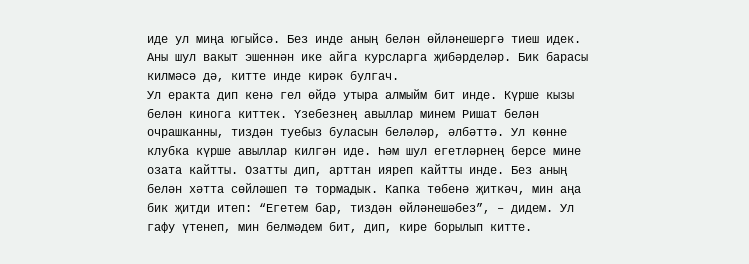иде ул миңа югыйсә. Без инде аның белән өйләнешергә тиеш идек. Аны шул вакыт эшеннән ике айга курсларга җибәрделәр. Бик барасы килмәсә дә, китте инде кирәк булгач.
Ул еракта дип кенә гел өйдә утыра алмыйм бит инде. Күрше кызы белән кинога киттек. Үзебезнең авыллар минем Ришат белән очрашканны, тиздән туебыз буласын беләләр, әлбәттә. Ул көнне клубка күрше авыллар килгән иде. Һәм шул егетләрнең берсе мине озата кайтты. Озатты дип, арттан ияреп кайтты инде. Без аның белән хәтта сөйләшеп тә тормадык. Капка төбенә җиткәч, мин аңа бик җитди итеп: “Егетем бар, тиздән өйләнешәбез”, – дидем. Ул гафу үтенеп, мин белмәдем бит, дип, кире борылып китте.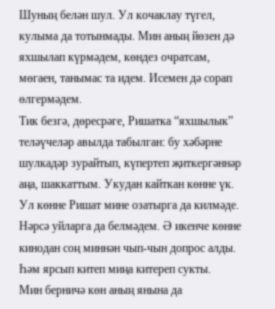Шуның белән шул. Ул кочаклау түгел, кулыма да тотынмады. Мин аның йөзен дә яхшылап күрмәдем, көндез очратсам, мөгаен, танымас та идем. Исемен дә сорап өлгермәдем.
Тик безгә, дөресрәге, Ришатка “яхшылык” теләүчеләр авылда табылган: бу хәбәрне шулкадәр зурайтып, күпертеп җиткергәннәр аңа, шаккаттым. Укудан кайткан көнне үк. Ул көнне Ришат мине озатырга да килмәде. Нәрсә уйларга да белмәдем. Ә икенче көнне кинодан соң миннән чып-чын допрос алды. Һәм ярсып китеп миңа китереп сукты.
Мин берничә көн аның янына да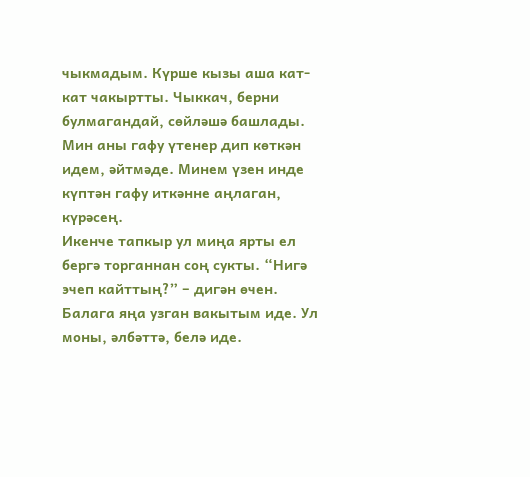чыкмадым. Күрше кызы аша кат-кат чакыртты. Чыккач, берни булмагандай, сөйләшә башлады. Мин аны гафу үтенер дип көткән идем, әйтмәде. Минем үзен инде күптән гафу иткәнне аңлаган, күрәсең.
Икенче тапкыр ул миңа ярты ел бергә торганнан соң сукты. “Нигә эчеп кайттың?” – дигән өчен. Балага яңа узган вакытым иде. Ул моны, әлбәттә, белә иде.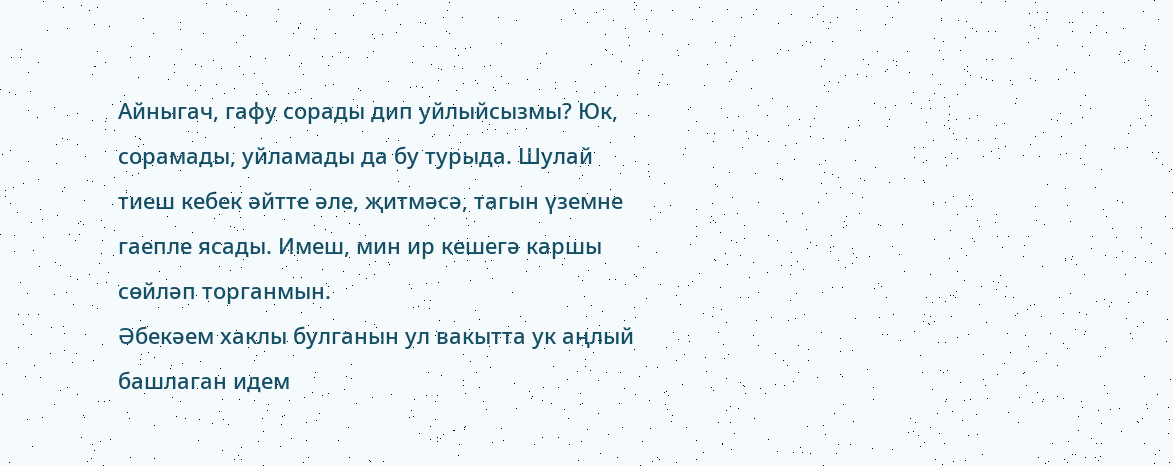Айныгач, гафу сорады дип уйлыйсызмы? Юк, сорамады, уйламады да бу турыда. Шулай тиеш кебек әйтте әле, җитмәсә, тагын үземне гаепле ясады. Имеш, мин ир кешегә каршы сөйләп торганмын.
Әбекәем хаклы булганын ул вакытта ук аңлый башлаган идем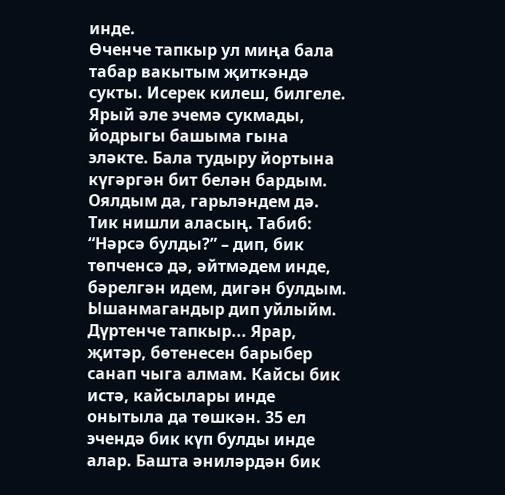инде.
Өченче тапкыр ул миңа бала табар вакытым җиткәндә сукты. Исерек килеш, билгеле. Ярый әле эчемә сукмады, йодрыгы башыма гына эләкте. Бала тудыру йортына күгәргән бит белән бардым. Оялдым да, гарьләндем дә. Тик нишли аласың. Табиб: “Нәрсә булды?” – дип, бик төпченсә дә, әйтмәдем инде, бәрелгән идем, дигән булдым. Ышанмагандыр дип уйлыйм.
Дүртенче тапкыр... Ярар, җитәр, бөтенесен барыбер санап чыга алмам. Кайсы бик истә, кайсылары инде онытыла да төшкән. 35 ел эчендә бик күп булды инде алар. Башта әниләрдән бик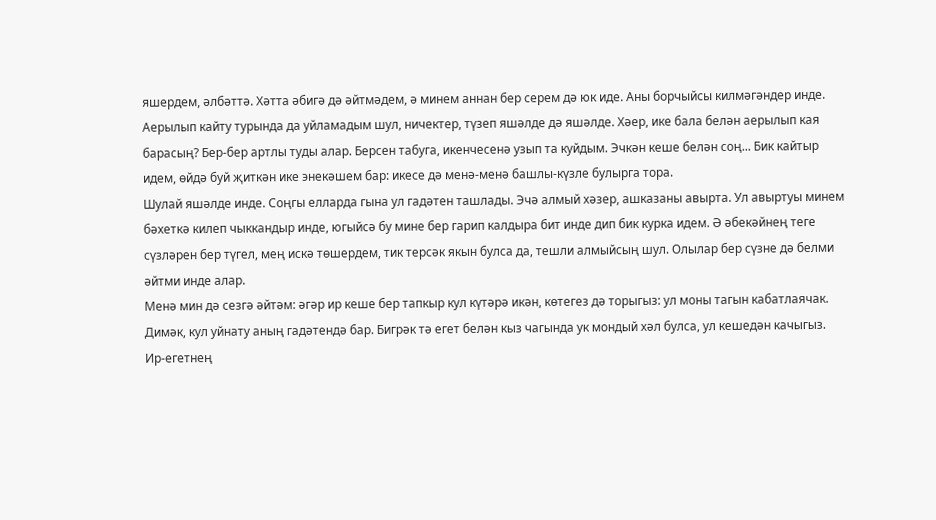яшердем, әлбәттә. Хәтта әбигә дә әйтмәдем, ә минем аннан бер серем дә юк иде. Аны борчыйсы килмәгәндер инде.
Аерылып кайту турында да уйламадым шул, ничектер, түзеп яшәлде дә яшәлде. Хәер, ике бала белән аерылып кая барасың? Бер-бер артлы туды алар. Берсен табуга, икенчесенә узып та куйдым. Эчкән кеше белән соң... Бик кайтыр идем, өйдә буй җиткән ике энекәшем бар: икесе дә менә-менә башлы-күзле булырга тора.
Шулай яшәлде инде. Соңгы елларда гына ул гадәтен ташлады. Эчә алмый хәзер, ашказаны авырта. Ул авыртуы минем бәхеткә килеп чыккандыр инде, югыйсә бу мине бер гарип калдыра бит инде дип бик курка идем. Ә әбекәйнең теге сүзләрен бер түгел, мең искә төшердем, тик терсәк якын булса да, тешли алмыйсың шул. Олылар бер сүзне дә белми әйтми инде алар.
Менә мин дә сезгә әйтәм: әгәр ир кеше бер тапкыр кул күтәрә икән, көтегез дә торыгыз: ул моны тагын кабатлаячак. Димәк, кул уйнату аның гадәтендә бар. Бигрәк тә егет белән кыз чагында ук мондый хәл булса, ул кешедән качыгыз. Ир-егетнең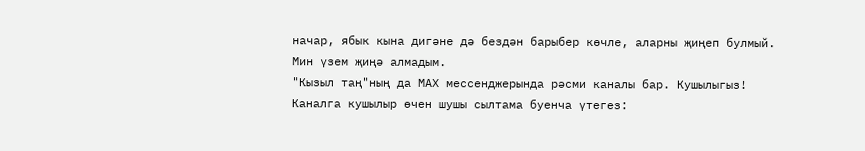начар, ябык кына дигәне дә бездән барыбер көчле, аларны җиңеп булмый.
Мин үзем җиңә алмадым.
"Кызыл таң"ның да МАХ мессенджерында рәсми каналы бар. Кушылыгыз!
Каналга кушылыр өчен шушы сылтама буенча үтегез: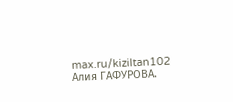max.ru/kiziltan102
Алия ГАФУРОВА.